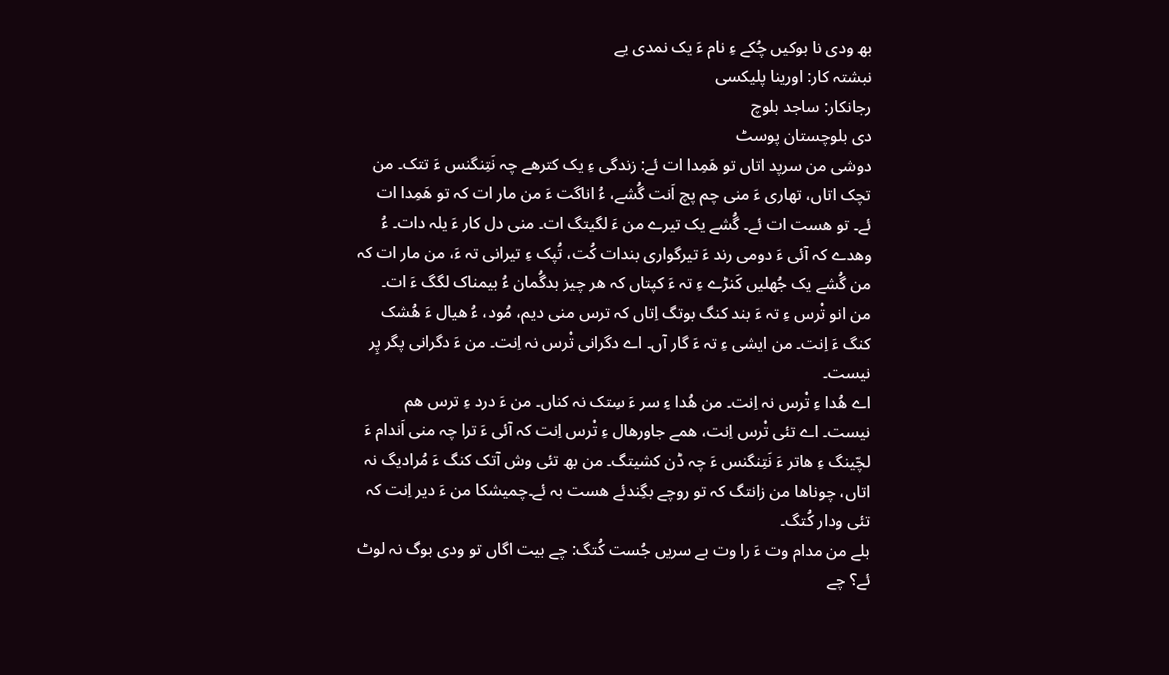بھ ودی نا بوکیں چُکے ءِ نام ءَ یک نمدی یے
نبشتہ کار: اورینا پلیکسی
رجانکار: ساجد بلوچ
دی بلوچستان پوسٹ
دوشی من سرپد اتاں تو ھَمِدا ات ئے: زندگی ءِ یک کترھے چہ نَتِنگنس ءَ تتک۔ من تچک اتاں، تھاری ءَ منی چم پچ اَنت گُشے، ءُ اناگت ءَ من مار ات کہ تو ھَمِدا ات ئے۔ تو ھست ات ئے۔ گُشے یک تیرے من ءَ لگیتگ ات۔ منی دل کار ءَ یلہ دات۔ ءُ وھدے کہ آئی ءَ دومی رند ءَ تیرگواری بندات کُت، تُپک ءِ تیرانی تہ ءَ، من مار ات کہ من گُشے یک جُھلیں کَنڑے ءِ تہ ءَ کپتاں کہ ھر چیز بدگُمان ءُ بیمناک لگگ ءَ ات۔
من انو تْرس ءِ تہ ءَ بند کنگ بوتگ اِتاں کہ ترس منی دیم، مُود، ءُ ھیال ءَ ھُشک کنگ ءَ اِنت۔ من ایشی ءِ تہ ءَ گار آں۔ اے دگرانی تْرس نہ اِنت۔ من ءَ دگرانی پگر پِر نیست۔
اے ھُدا ءِ تْرس نہ اِنت۔ من ھُدا ءِ سر ءَ سِتک نہ کناں۔ من ءَ درد ءِ ترس ھم نیست۔ اے تئی تْرس اِنت، ھمے جاورھال ءِ تْرس اِنت کہ آئی ءَ ترا چہ منی اَندام ءَ لچّینگ ءِ ھاتر ءَ نَتِنگنس ءَ چہ ڈن کشیتگ۔ من بھ تئی وش آتک کنگ ءَ مُرادیگ نہ اتاں، چوناھا من زانتگ کہ تو روچے بگِندئے ھست بہ ئے۔چمیشکا من ءَ دیر اِنت کہ تئی ودار کُتگ۔
بلے من مدام وت ءَ را وت بے سریں جُست کُتگ: چے بیت اگاں تو ودی بوگ نہ لوٹ ئے؟ چے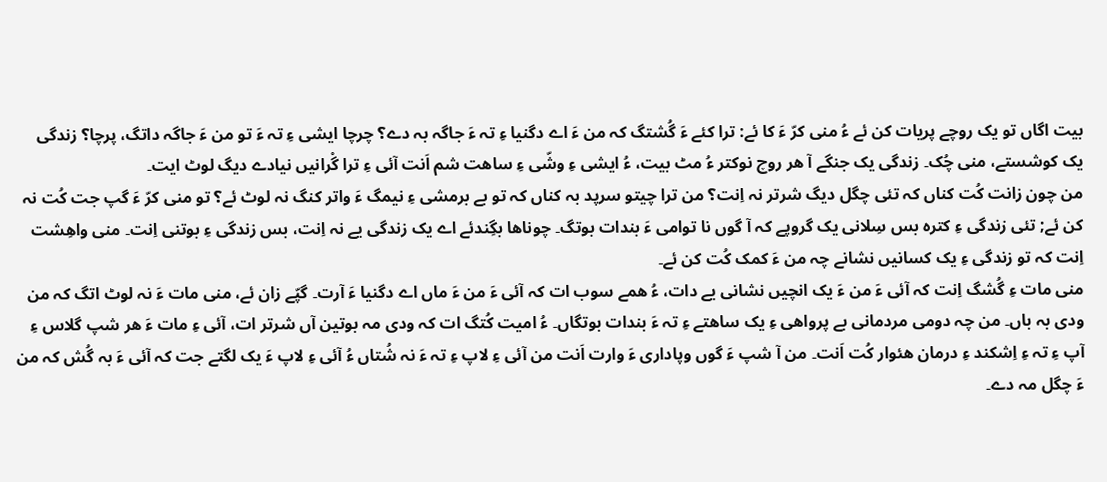بیت اگاں تو یک روچے پریات کن ئے ءُ منی کرّ ءَ کا ئے: ترا کئے ءَ گُشتگ کہ من ءَ اے دگنیا ءِ تہ ءَ جاگہ بہ دے؟ چرچا ایشی ءِ تہ ءَ تو من ءَ جاگہ داتگ، پرچا؟ زندگی یک کوشستے، منی چُک۔ زندگی یک جنگے آ ھر روچ نوکتر ءُ مٹ بیت، ءُ ایشی ءِ وشّی ءِ ساھت شم اَنت آئی ءِ ترا گْرانیں نیادے دیگ لوٹ ایت۔
من چون زانت کُت کناں کہ تئی چگل دیگ شرتر نہ اِنت؟ من ترا چیتو سرپد بہ کناں کہ تو بے برمشی ءِ نیمگ ءَ واتر کنگ نہ لوٹ ئے؟ تو منی کرّ ءَ گپ جت کُت نہ کن ئے; تئی زندگی ءِ کترہ بس سِلانی یک گروپے کہ آ گوں نا توامی ءَ بندات بوتگ۔ چوناھا بگِندئے اے یک زندگی یے نہ اِنت، بس زندگی ءِ بوتنی اِنت۔ منی واھِشت اِنت کہ تو زندگی ءِ یک کسانیں نشانے چہ من ءَ کمک کُت کن ئے۔
منی مات ءِ گُشگ اِنت کہ آئی ءَ من ءَ یک انچیں نشانی یے دات، ءُ ھمے سوب ات کہ آئی ءَ من ءَ ماں اے دگنیا ءَ آرت۔ گپّے زان ئے، منی مات ءَ نہ لوٹ اتگ کہ من ودی بہ باں۔ من چہ دومی مردمانی بے پرواھی ءِ یک ساھتے ءِ تہ ءَ بندات بوتگاں۔ ءُ امیت کُتگ ات کہ ودی مہ بوتین آں شرتر ات، آئی ءِ مات ءَ ھر شپ گلاس ءِ آپ ءِ تہ ءِ اِشکند ءِ درمان ھئوار کُت اَنت۔ من آ شپ ءَ گوں وپاداری ءَ وارت اَنت من آئی ءِ لاپ ءِ تہ ءَ نہ شُتاں ءُ آئی ءِ لاپ ءَ یک لگتے جت کہ آئی ءَ بہ گُش کہ من ءَ چگل مہ دے۔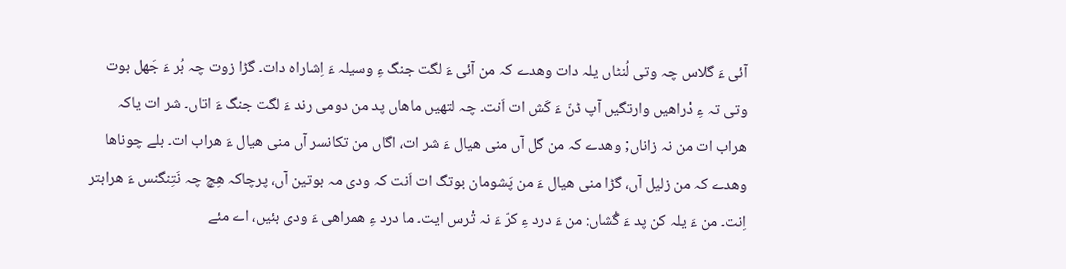آئی ءَ گلاس چہ وتی لُنٹاں یلہ دات وھدے کہ من آئی ءَ لگت جنگ ءِ وسیلہ ءَ اِشاراہ دات۔ گڑا زوت چہ بُر ءَ جَھل بوت وتی تہ ءِ دْراھیں وارتگیں آپ ڈنّ ءَ کَش ات اَنت۔ چہ لتھیں ماھاں پد من دومی رند ءَ لگت جنگ ءَ اتاں۔ شر ات یاکہ ھراب ات من نہ زاناں; وھدے کہ من گل آں منی ھیال ءَ شر ات، اگاں من تکانسر آں منی ھیال ءَ ھراب ات۔ بلے چوناھا وھدے کہ من زلیل آں، گڑا منی ھیال ءَ من پَشومان بوتگ ات اَنت کہ ودی مہ بوتین آں، پرچاکہ ھِچ چہ نَتِنگنس ءَ ھرابتر اِنت۔ من ءَ یلہ کن پد ءَ گُشاں: من ءَ درد ءِ کرّ ءَ نہ تْرس ایت۔ ما درد ءِ ھمراھی ءَ ودی بئیں، اے مئے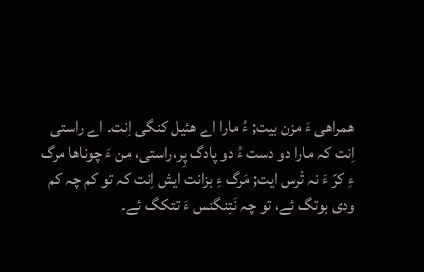ھمراھی ءَ مزن بیت; ءُ مارا اے ھئیل کنگی اِنت۔ اے راستی اِنت کہ مارا دو دست ءُ دو پادگ پِر،راستی، من ءَ چوناھا مرگ ءِ کرّ ءَ نہ تْرس ایت; مَرگ ءِ بزانت ایش اِنت کہ تو کم چہ کم ودی بوتگ ئے، تو چہ نَتِنگنس ءَ تتکگ ئے۔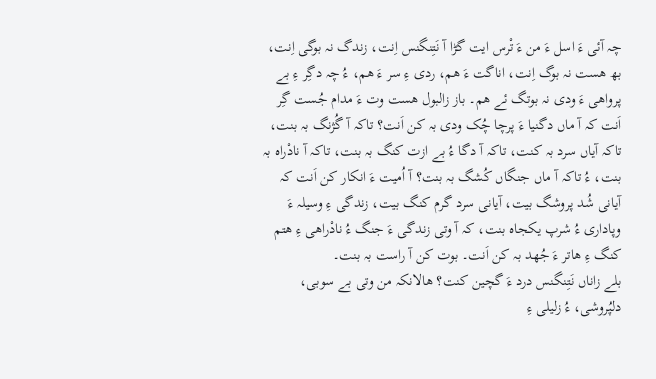چہ آئی ءَ اسل ءَ من ءَ تْرس ایت گڑا آ نَتِنگنس اِنت، زندگ نہ بوگی اِنت، بھ ھست نہ بوگ اِنت، اناگت ءَ ھم، ردی ءِ سر ءَ ھم، ءُ چہ دگِر ءِ بے پرواھی ءَ ودی نہ بوتگ ئے ھم۔ باز زالبول ھست وت ءَ مدام جُست گِر اَنت کہ آ ماں دگنیا ءَ پرچا چُک ودی بہ کن اَنت؟ تاکہ آ گُژنگ بہ بنت، تاکہ آیاں سرد بہ کنت، تاکہ آ دگا ءُ بے ازت کنگ بہ بنت، تاکہ آ نادْراہ بہ بنت، ءُ تاکہ آ ماں جنگاں کُشگ بہ بنت؟ آ اُمیت ءَ انکار کن اَنت کہ آیانی شُد پروشگ بیت، آیانی سرد گرم کنگ بیت، زندگی ءِ وسیلہ ءَ وپاداری ءُ شرپ یکجاہ بنت، کہ آ وتی زندگی ءَ جنگ ءُ نادْراھی ءِ ھتم کنگ ءِ ھاتر ءَ جُھد بہ کن اَنت۔ بوت کن آ راست بہ بنت۔
بلے زاناں نَتِنگنس درد ءَ گچین کنت؟ ھالانکہ من وتی بے سوبی، دلپُروشی، ءُ زلیلی ءِ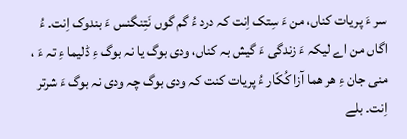سر ءَ پریات کناں، من ءَ سِتک اِنت کہ درد ءُ گم گوں نَتِنگنس ءَ بندوک اِنت۔ ءُ اگاں من اے لیکہ ءَ زندگی ءَ گیش بہ کناں، ودی بوگ یا نہ بوگ ءِ ڈلیما ءِ تہ ءَ ، منی جان ءِ ھر ھما آزا کُکّار ءُ پریات کنت کہ ودی بوگ چہ ودی نہ بوگ ءَ شرتر اِنت۔ بلے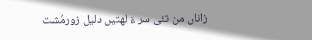زاناں من تئی سر ءَ لھتیں دلیل زورمُشت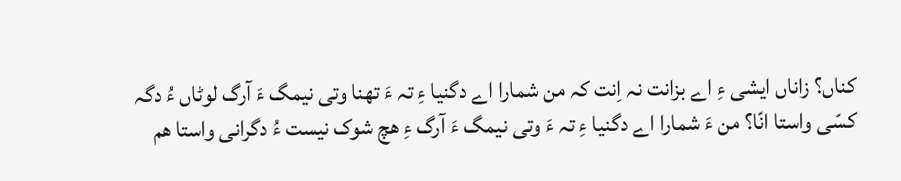کناں؟ زاناں ایشی ءِ اے بزانت نہ اِنت کہ من شمارا اے دگنیا ءِ تہ ءَ تھنا وتی نیمگ ءَ آرگ لوٹاں ءُ دگہ کسّی واستا انّا؟ من ءَ شمارا اے دگنیا ءِ تہ ءَ وتی نیمگ ءَ آرگ ءِ ھچ شوک نیست ءُ دگرانی واستا ھم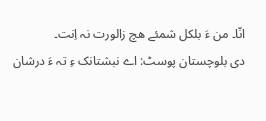انّا۔ من ءَ بلکل شمئے ھچ زالورت نہ اِنت۔
دی بلوچستان پوسٹ: اے نبشتانک ءِ تہ ءَ درشان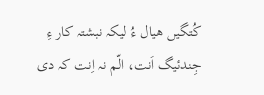کُتگیں ھیال ءُ لیکہ نبشتہ کار ءِ جِندئیگ اَنت، الّم نہ اِنت کہ دی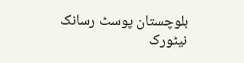بلوچستان پوسٹ رسانک نیٹورک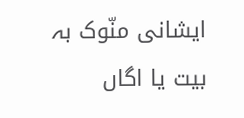ایشانی منّوک بہ بیت یا اگاں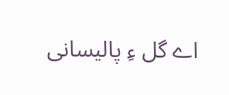اے گل ءِ پالیسانی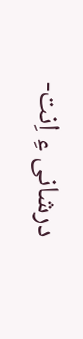درشانی ءِ اِنت-